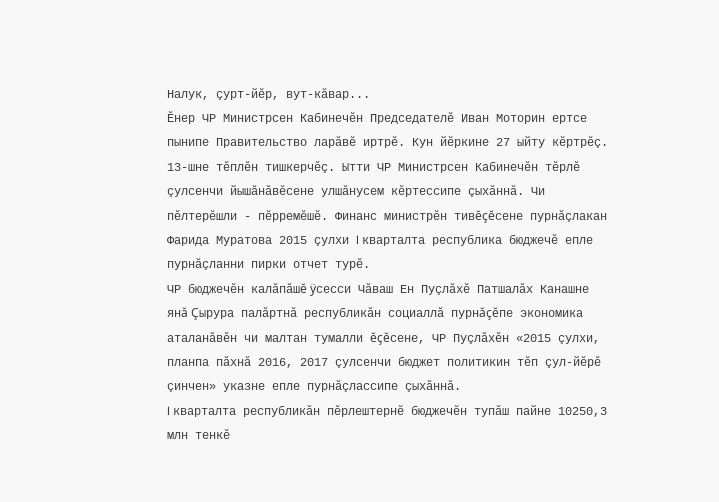Налук, çурт-йĕр, вут-кăвар...
Ĕнер ЧР Министрсен Кабинечĕн Председателĕ Иван Моторин ертсе пынипе Правительство ларăвĕ иртрĕ. Кун йĕркине 27 ыйту кĕртрĕç. 13-шне тĕплĕн тишкерчĕç. Ытти ЧР Министрсен Кабинечĕн тĕрлĕ çулсенчи йышăнăвĕсене улшăнусем кĕртессипе çыхăннă. Чи пĕлтерĕшли - пĕрремĕшĕ. Финанс министрĕн тивĕçĕсене пурнăçлакан Фарида Муратова 2015 çулхи I кварталта республика бюджечĕ епле пурнăçланни пирки отчет турĕ.
ЧР бюджечĕн калăпăшĕ ÿсесси Чăваш Ен Пуçлăхĕ Патшалăх Канашне янă Çырура палăртнă республикăн социаллă пурнăçĕпе экономика аталанăвĕн чи малтан тумалли ĕçĕсене, ЧР Пуçлăхĕн «2015 çулхи, планпа пăхнă 2016, 2017 çулсенчи бюджет политикин тĕп çул-йĕрĕ çинчен» указне епле пурнăçлассипе çыхăннă.
I кварталта республикăн пĕрлештернĕ бюджечĕн тупăш пайне 10250,3 млн тенкĕ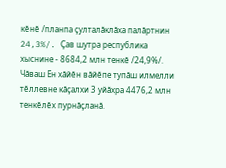кĕнĕ /планпа çулталăклăха палăртнин 24,3%/. Çав шутра республика хыснине - 8684,2 млн тенкĕ /24,9%/. Чăваш Ен хăйĕн вăйĕпе тупăш илмелли тĕллевне кăçалхи 3 уйăхра 4476,2 млн тенкĕлĕх пурнăçланă.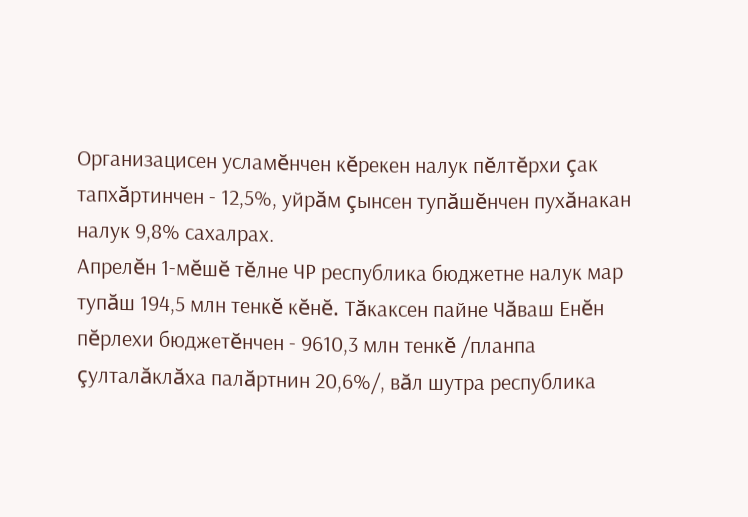Организацисен усламĕнчен кĕрекен налук пĕлтĕрхи çак тапхăртинчен - 12,5%, уйрăм çынсен тупăшĕнчен пухăнакан налук 9,8% сахалрах.
Апрелĕн 1-мĕшĕ тĕлне ЧР республика бюджетне налук мар тупăш 194,5 млн тенкĕ кĕнĕ. Тăкаксен пайне Чăваш Енĕн пĕрлехи бюджетĕнчен - 9610,3 млн тенкĕ /планпа çулталăклăха палăртнин 20,6%/, вăл шутра республика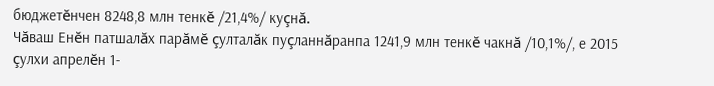бюджетĕнчен 8248,8 млн тенкĕ /21,4%/ куçнă.
Чăваш Енĕн патшалăх парăмĕ çулталăк пуçланнăранпа 1241,9 млн тенкĕ чакнă /10,1%/, е 2015 çулхи апрелĕн 1-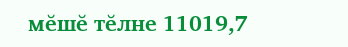мĕшĕ тĕлне 11019,7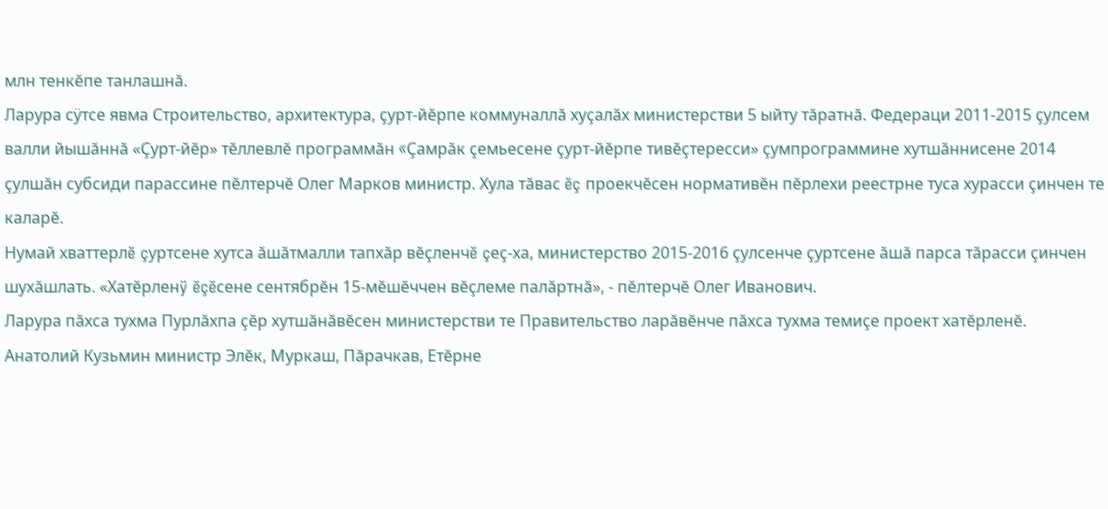млн тенкĕпе танлашнă.
Ларура сÿтсе явма Строительство, архитектура, çурт-йĕрпе коммуналлă хуçалăх министерстви 5 ыйту тăратнă. Федераци 2011-2015 çулсем валли йышăннă «Çурт-йĕр» тĕллевлĕ программăн «Çамрăк çемьесене çурт-йĕрпе тивĕçтересси» çумпрограммине хутшăннисене 2014 çулшăн субсиди парассине пĕлтерчĕ Олег Марков министр. Хула тăвас ĕç проекчĕсен нормативĕн пĕрлехи реестрне туса хурасси çинчен те каларĕ.
Нумай хваттерлĕ çуртсене хутса ăшăтмалли тапхăр вĕçленчĕ çеç-ха, министерство 2015-2016 çулсенче çуртсене ăшă парса тăрасси çинчен шухăшлать. «Хатĕрленÿ ĕçĕсене сентябрĕн 15-мĕшĕччен вĕçлеме палăртнă», - пĕлтерчĕ Олег Иванович.
Ларура пăхса тухма Пурлăхпа çĕр хутшăнăвĕсен министерстви те Правительство ларăвĕнче пăхса тухма темиçе проект хатĕрленĕ. Анатолий Кузьмин министр Элĕк, Муркаш, Пăрачкав, Етĕрне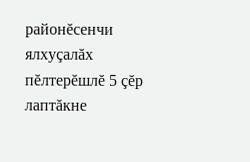районĕсенчи ялхуçалăх пĕлтерĕшлĕ 5 çĕр лаптăкне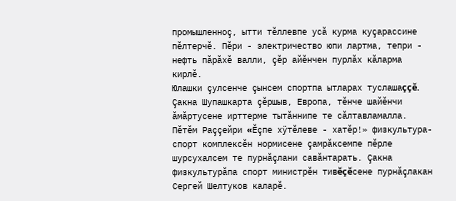промышленноç, ытти тĕллевпе усă курма куçарассине пĕлтерчĕ. Пĕри - электричество юпи лартма, тепри - нефть пăрăхĕ валли, çĕр айĕнчен пурлăх кăларма кирлĕ.
Юлашки çулсенче çынсем спортпа ытларах туслашаççĕ. Çакна Шупашкарта çĕршыв, Европа, тĕнче шайĕнчи ăмăртусене ирттерме тытăннипе те сăлтавламалла. Пĕтĕм Раççейри «Ĕçпе хÿтĕлеве - хатĕр!» физкультура-спорт комплексĕн нормисене çамрăксемпе пĕрле шурсухалсем те пурнăçлани савăнтарать. Çакна физкультурăпа спорт министрĕн тивĕçĕсене пурнăçлакан Сергей Шелтуков каларĕ.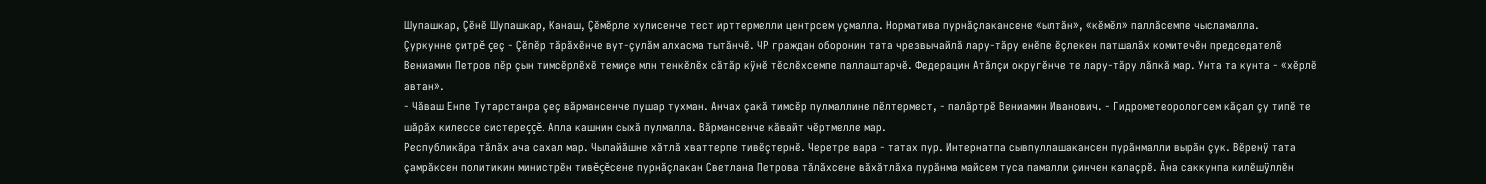Шупашкар, Çĕнĕ Шупашкар, Канаш, Çĕмĕрле хулисенче тест ирттермелли центрсем уçмалла. Норматива пурнăçлакансене «ылтăн», «кĕмĕл» паллăсемпе чысламалла.
Çуркунне çитрĕ çеç - Çĕпĕр тăрăхĕнче вут-çулăм алхасма тытăнчĕ. ЧР граждан оборонин тата чрезвычайлă лару-тăру енĕпе ĕçлекен патшалăх комитечĕн председателĕ Вениамин Петров пĕр çын тимсĕрлĕхĕ темиçе млн тенкĕлĕх сăтăр кÿнĕ тĕслĕхсемпе паллаштарчĕ. Федерацин Атăлçи округĕнче те лару-тăру лăпкă мар. Унта та кунта - «хĕрлĕ автан».
- Чăваш Енпе Тутарстанра çеç вăрмансенче пушар тухман. Анчах çакă тимсĕр пулмаллине пĕлтермест, - палăртрĕ Вениамин Иванович. - Гидрометеорологсем кăçал çу типĕ те шăрăх килессе систереççĕ. Апла кашнин сыхă пулмалла. Вăрмансенче кăвайт чĕртмелле мар.
Республикăра тăлăх ача сахал мар. Чылайăшне хăтлă хваттерпе тивĕçтернĕ. Черетре вара - татах пур. Интернатпа сывпуллашакансен пурăнмалли вырăн çук. Вĕренÿ тата çамрăксен политикин министрĕн тивĕçĕсене пурнăçлакан Светлана Петрова тăлăхсене вăхăтлăха пурăнма майсем туса памалли çинчен калаçрĕ. Ăна саккунпа килĕшÿллĕн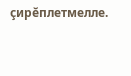çирĕплетмелле.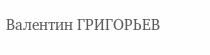Валентин ГРИГОРЬЕВ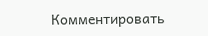Комментировать